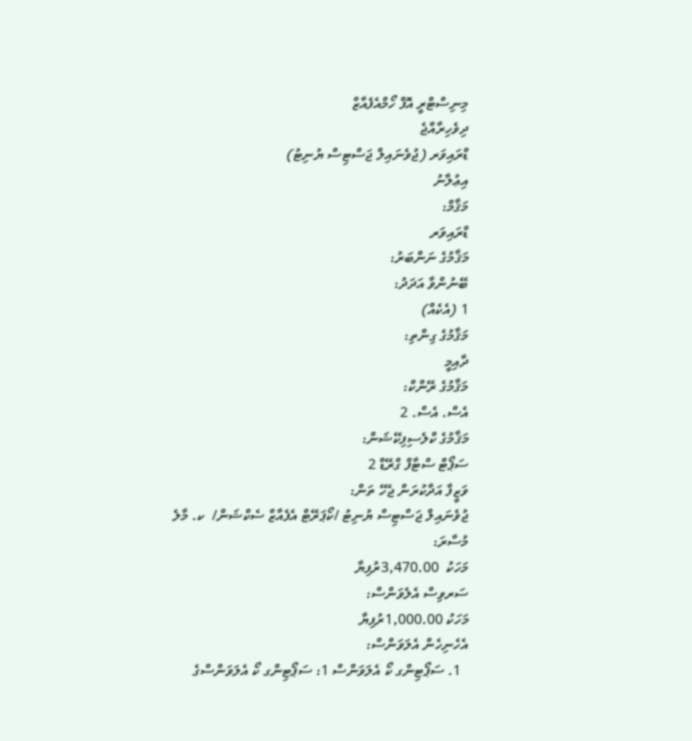މިނިސްޓްރީ އޮފް ހޯމްއެފެއާޒް
ދިވެހިރާއްޖެ
ޑްރައިވަރ (ޖުވެނައިލް ޖަސްޓިސް ޔުނިޓު)
އިޢުލާނު
މަޤާމް:
ޑްރައިވަރ
މަޤާމުގެ ނަންބަރު:
ބޭނުންވާ އަދަދު:
1 (އެކެއް)
މަޤާމުގެ ގިންތި:
ދާއިމީ
މަޤާމުގެ ރޭންކް:
އެސް. އެސް. 2
މަޤާމުގެ ކްލެސިފިކޭޝަން:
ސަޕޯޓް ސްޓާފް ގްރޭޑް 2
ވަޒީފާ އަދާކުރަން ޖެހޭ ތަން:
ޖުވެނައިލް ޖަސްޓިސް ޔުނިޓު /ކޯޕަރޭޓް އެފެއާޒް ސެކްޝަން/  ކ. މާލެ
މުސާރަ:
މަހަކު  3,470.00ރުފިޔާ
ސަރވިސް އެލެވަންސް:
މަހަކު 1,000.00ރުފިޔާ
އެހެނިހެން އެލަވަންސް:
  1. ސަޕޯޓިންގ ކޯ އެލަވަންސް 1: ސަޕޯޓިންގ ކޯ އެލަވަންސްގެ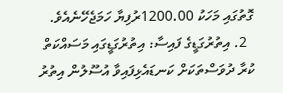ގޮތުގައި މަހަކު 1200.00ރުފިޔާ ހަމަޖެހޭނެއެވެ.
  2. އިތުރުގަޑީގެ ފައިސާ: އިތުރުގަޑީގައި މަސައްކަތް ކުރާ ދުވަސްތަކަށް ކަނޑައެޅިފައިވާ އުސޫލުން އިތުރު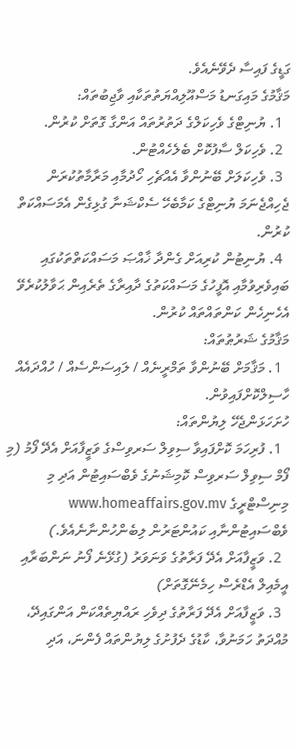ގަޑީގެ ފައިސާ ދެވޭނެއެވެ.
މަޤާމުގެ މައިގަނޑު މަސްއޫލިއްޔަތުތަކާއި ވާޖިބުތައް:
  1. ޔުނިޓްގެ ވެހިކަލްގެ ދަތުރުތައް އަންގާ ގޮތަށް ކުރުން.
  2. ވެހިކަލް ސާފުކޮށް ބެލެހެއްޓުން.
  3. ވެހިކަލަށް ބޭނުންވާ އެއްޗެހި ހޯދުމާއި މަރާމާތުކުރަން ޖެހިއްޖެނަމަ ޔުނިޓްގެ ކަމާބެހޭ ސެކްޝަނާ ގުޅިގެން އެމަސައްކަތް ކުރުން.
  4. ޔުނިޓުން ކުރިއަށް ގެންދާ ޚާއްޞަ މަސައްކަތްތަކުގައި ބައިވެރިވުމާއި އޮފީހުގެ މަސައްކަތުގެ ދާއިރާގެ ތެރެއިން ޙަވާލުކުރެވޭ އެހެނިހެން ކަންތައްތައް ކުރުން.
މަޤާމުގެ ޝަރުޠުތައް:
  1. މަޤާމަށް ބޭނުންވާ ތަމްރީނެއް / ލައިސަންސެއް / ހުއްދައެއް ހާސިލްކޮށްފައިވުން.
ހުށަހަޅަންޖެހޭ ލިޔުންތައް:
  1. ފުރިހަމަ ކޮށްފައިވާ ސިވިލް ސަރވިސްގެ ވަޒީފާއަށް އެދޭ ފޯމު (މި ފޯމް ސިވިލް ސަރވިސް ކޮމިޝަނުގެ ވެބްސައިޓުން އަދި މި މިނިސްޓްރީގެ www.homeaffairs.gov.mv ވެބްސައިޓުންނާއި ކައުންޓަރުން ލިބެންހުންނާނެއެވެ.)
  2. ވަޒީފާއަށް އެދޭ ފަރާތުގެ ވަނަވަރު (ގުޅޭނެ ފޯނު ނަންބަރާއި އީމެއިލް އެޑްރެސް ހިމެނޭގޮތަށް)
  3. ވަޒީފާއަށް އެދޭ ފަރާތުގެ ދިވެހި ރައްޔިތެއްކަން އަންގައިދޭ، މުއްދަތު ހަމަނުވާ، ކާޑުގެ ދެފުށުގެ ލިޔުންތައް ފެންނަ، އަދި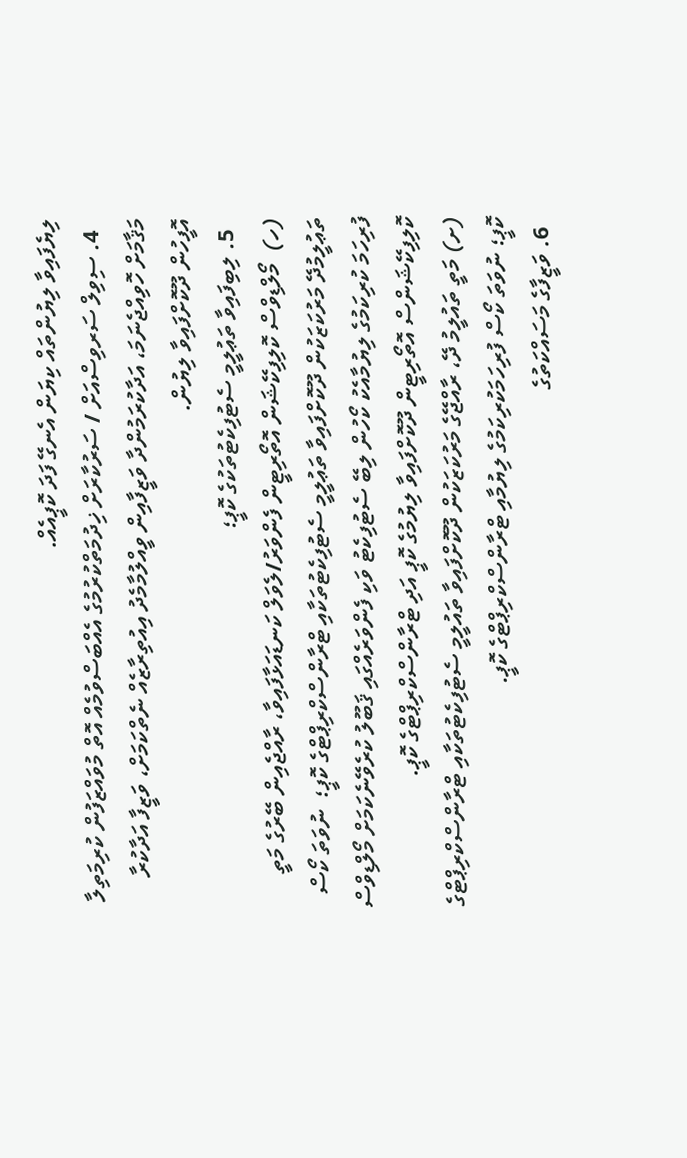ލިޔެފައިވާ ލިޔުންތައް ކިޔަން އެނގޭ ފަދަ ކޮޕީއެއް.
  4. ސިވިލް ސަރވިސްއަށް / ސަރުކާރަށް ޚިދުމަތްކުރުމުގެ އެއްބަސްވުމެއް އޮތް މުވައްޒަފުން ކުރިމަތިލާ މަޤާމަށް ހޮވިއްޖެނަމަ، އަދާކުރަމުންދާ ވަޒީފާއިން ވީއްލުމާމެދު އިއުތިރާޒެއް ނެތްކަމަށް، ވަޒީފާ އަދާކުރާ އޮފީހުން ދޫކޮށްފައިވާ ލިޔުން.
  5. ލިބިފައިވާ ތަޢުލީމީ ސެޓުފިކެޓުތަކުގެ ކޮޕީ؛
(ހ)  މޯލްޑިވްސް ކޮލިފިކޭޝަން އޮތޯރިޓީން ފެންވަރު/ލެވަލް ކަނޑައަޅާފައިވާ، ރާއްޖެއިން ބޭރުގެ މަތީ ތަޢުލީމުދޭ މަރުކަޒަކުން ދޫކޮށްފައިވާ ތަޢުލީމީ ސެޓުފިކެޓުތަކާއި ޓްރާންސްކްރިޕްޓްގެ ކޮޕީ؛  ނުވަތަ ކޯސް ފުރިހަމަ ކުރިކަމުގެ ލިޔުމާއެކު ކޯހުން ލިބޭ ސެޓުފިކެޓު ވަކި ފެންވަރެއްގައި ޤަބޫލު ކުރެވޭނެކަމަށް މޯލްޑިވްސް ކޮލިފިކޭޝަންސް އޮތޯރިޓީން ދޫކޮށްފައިވާ ލިޔުމުގެ ކޮޕީ އަދި ޓްރާންސްކްރިޕްޓްގެ ކޮޕީ.
(ށ) މަތީ ތައުލީމު ދޭ، ރާއްޖޭގެ މަރުކަޒަކުން ދޫކޮށްފައިވާ ތައުލީމީ ސެޓުފިކެޓުތަކާއި ޓްރާންސްކްރިޕްޓްގެ ކޮޕީ؛ ނުވަތަ ކޯސް ފުރިހަމަކުރިކަމުގެ ލިޔުމާއި ޓްރާންސްކްރިޕްޓްގެ ކޮޕީ.
  6. ވަޒީފާގެ މަސައްކަތުގެ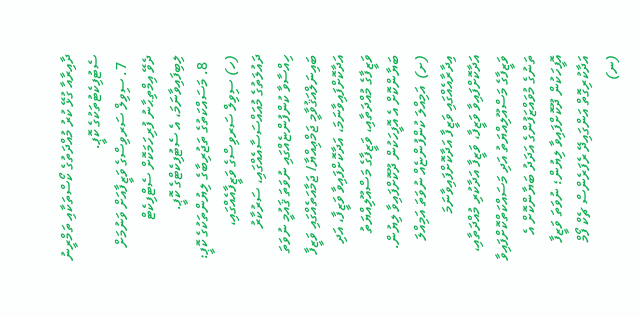ދާއިރާއާ ގުޅޭ ކުރު މުއްދަތުގެ ކޯސްތަކާއި ތަމްރީނު ސެޓުފިކެޓުތަކުގެ ކޮޕީ.
  7. ސިވިލް ސަރވިސްގެ ވަޒީފާއަށް ވަނުމަށް ދެވޭ އިމްތިޙާނު ފުރިހަމަކޮށް ސެޓްފިކެޓް ލިބިފައިވާނަމަ، އެ ސެޓުފިކެޓްގެ ކޮޕީ.
  8. މަސައްކަތުގެ ތަޖުރިބާގެ ލިޔުންތަކުގެ ކޮޕީ:
(ހ) ސިވިލް ސަރވިސްގެ ވަޒީފާއެއްގައި، ދައުލަތުގެ މުއައްސަސާއެއްގައި، ސަރުކާރު ހިއްސާވާ ކުންފުންޏެއްގައި ނުވަތަ ޤައުމީ ނުވަތަ ބައިނަލްއަޤުވާމީ ޖަމްޢިއްޔާ/ ޖަމާއަތެއްގައި ވަޒީފާ އަދާކޮށްފައިވާނަމަ، އަދާކޮށްފައިވާ ވަޒީފާ، އަދި ވަޒީފާގެ މުއްދަތާއި، ވަޒީފާގެ މަސްއޫލިއްޔަތު ބަޔާންކޮށް އެ އޮފީހަކުން ދޫކޮށްފައިވާ ލިޔުން.
(ށ)  އަމިއްލަ ކުންފުންޏެއް ނުވަތަ އަމިއްލަ އިދާރާއެއްގައި ވަޒީފާ އަދާކޮށްފައިވާނަމަ އަދާކޮށްފައިވާ ވަޒީފާ، ވަޒީފާ އަދާކުރި މުއްދަތާއި، ވަޒީފާގެ މަސްއޫލިއްޔަތު އަދި މަސައްކަތްކޮށްފައިވާ ތަނުގެ މުވައްޒަފުންގެ އަދަދު ބަޔާންކޮށް އެ އޮފީހަކުން ދޫކޮށްފައިވާ ލިޔުން؛ ނުވަތަ ވަޒީފާ އަދާކުރިގޮތް އަންގައިދޭ ރެފަރެންސް ޗެކް ފޯމް
(ނ)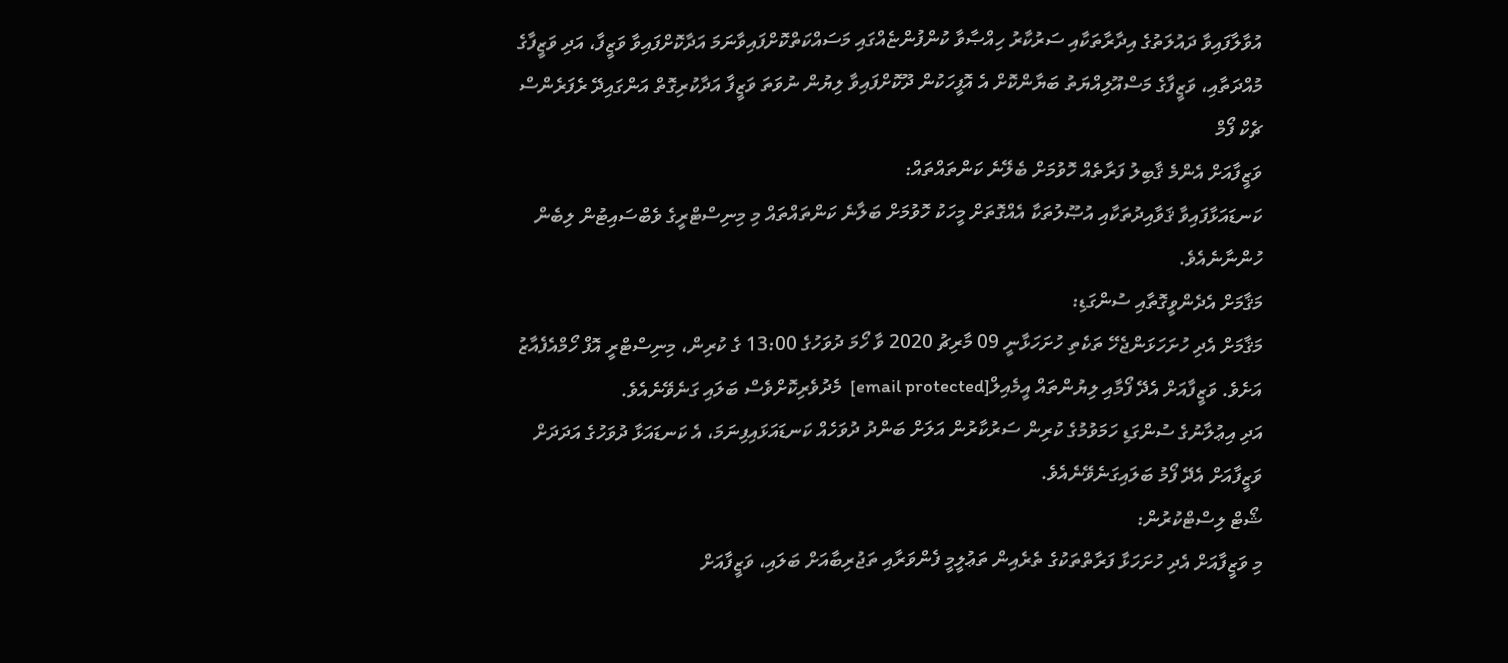އުވާލާފައިވާ ދައުލަތުގެ އިދާރާތަކާއި ސަރުކާރު ހިއްޞާވާ ކުންފުންޏެއްގައި މަސައްކަތްކޮށްފައިވާނަމަ އަދާކޮށްފައިވާ ވަޒީފާ، އަދި ވަޒީފާގެ މުއްދަތާއި، ވަޒީފާގެ މަސްއޫލިއްޔަތު ބަޔާންކޮށް އެ އޮފީހަކުން ދޫކޮށްފައިވާ ލިޔުން ނުވަތަ ވަޒީފާ އަދާކުރިގޮތް އަންގައިދޭ ރެފަރެންސް ޗެކް ފޯމް
ވަޒީފާއަށް އެންމެ ޤާބިލު ފަރާތެއް ހޮވުމަށް ބެލޭނެ ކަންތައްތައް:
ކަނޑައަޅާފައިވާ ޤަވާއިދުތަކާއި އުޞޫލުތަކާ އެއްގޮތަށް މީހަކު ހޮވުމަށް ބަލާނެ ކަންތައްތައް މި މިނިސްޓްރީގެ ވެބްސައިޓުން ލިބެން ހުންނާނެއެވެ.
މަޤާމަށް އެދެންވީގޮތާއި ސުންގަޑި:
މަޤާމަށް އެދި ހުށަހަޅަންޖެހޭ ތަކެތި ހުށަހަޅާނީ 09 މާރިޗު 2020 ވާ ހޯމަ ދުވަހުގެ 13:00 ގެ ކުރިން، މިނިސްޓްރީ އޮފް ހޯމްއެފެއާޒު އަށެވެ. ވަޒީފާއަށް އެދޭ ފޯމާއި ލިޔުންތައް އީމެއިލް[email protected]  މެދުވެރިކޮށްވެސް ބަލައި ގަނެވޭނެއެވެ.
އަދި އިޢުލާނުގެ ސުންގަޑި ހަމަވުމުގެ ކުރިން ސަރުކާރުން އަލަށް ބަންދު ދުވަހެއް ކަނޑައަޅައިފިނަމަ، އެ ކަނޑައަޅާ ދުވަހުގެ އަދަދަށް ވަޒީފާއަށް އެދޭ ފޯމު ބަލައިގަނެވޭނެއެވެ.
ޝޯޓް ލިސްޓްކުރުން:
މި ވަޒީފާއަށް އެދި ހުށަހަޅާ ފަރާތްތަކުގެ ތެރެއިން ތަޢުލީމީ ފެންވަރާއި ތަޖުރިބާއަށް ބަލައި، ވަޒީފާއަށް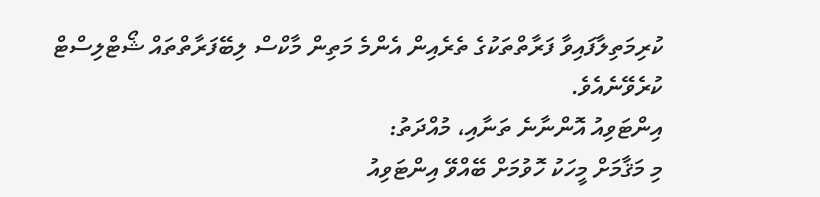ކުރިމަތިލާފައިވާ ފަރާތްތަކުގެ ތެރެއިން އެންމެ މަތިން މާކްސް ލިބޭފަރާތްތައް ޝޯޓްލިސްޓް ކުރެވޭނެއެވެ.
އިންޓަވިއު އޮންނާނެ ތަނާއި، މުއްދަތު:
މި މަޤާމަށް މީހަކު ހޮވުމަށް ބޭއްވޭ އިންޓަވިއު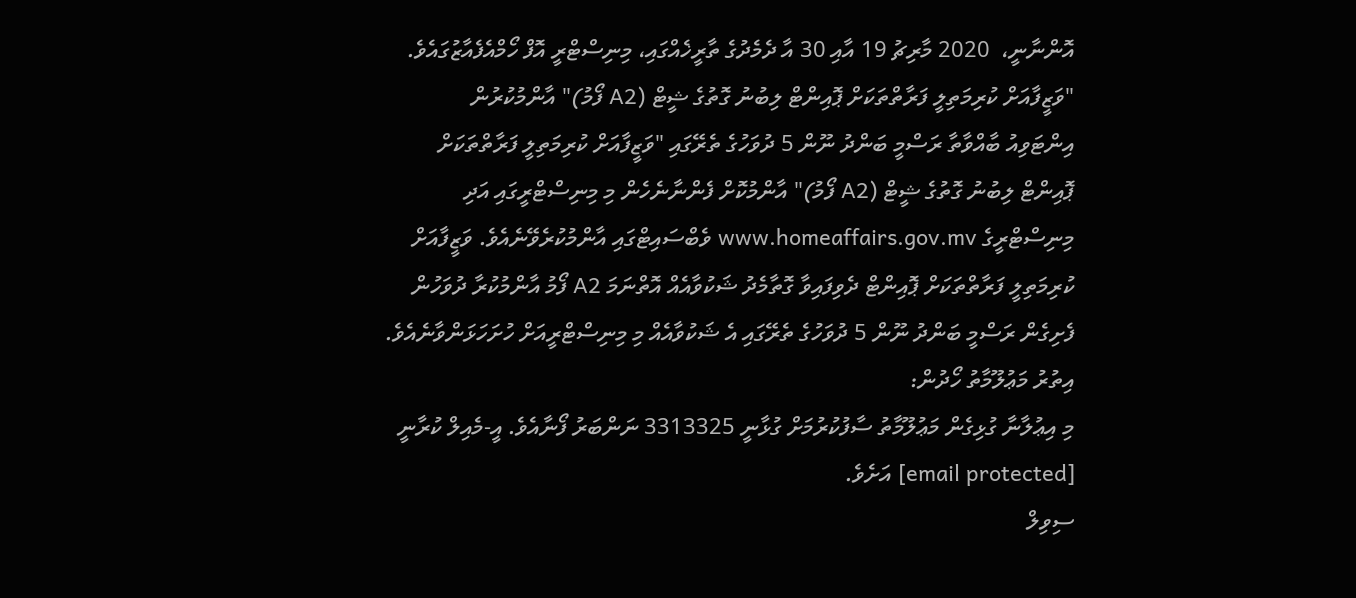އޮންނާނީ،  2020 މާރިޗު 19 އާއި 30 އާ ދެމެދުގެ ތާރީޚެއްގައި، މިނިސްޓްރީ އޮފް ހޯމްއެފެއާޒުގައެވެ.
"ވަޒީފާއަށް ކުރިމަތިލީ ފަރާތްތަކަށް ޕޮއިންޓް ލިބުނު ގޮތުގެ ޝީޓް (A2 ފޯމު)" އާންމުކުރުން
އިންޓަވިއު ބާއްވާތާ ރަސްމީ ބަންދު ނޫން 5 ދުވަހުގެ ތެރޭގައި "ވަޒީފާއަށް ކުރިމަތިލީ ފަރާތްތަކަށް ޕޮއިންޓް ލިބުނު ގޮތުގެ ޝީޓް (A2 ފޯމު)" އާންމުކޮށް ފެންނާނެހެން މި މިނިސްޓްރީގައި އަދި މިނިސްޓްރީގެ www.homeaffairs.gov.mv ވެބްސައިޓްގައި އާންމުކުރެވޭނެއެވެ. ވަޒީފާއަށް ކުރިމަތިލީ ފަރާތްތަކަށް ޕޮއިންޓް ދެވިފައިވާ ގޮތާމެދު ޝަކުވާއެއް އޮތްނަމަ A2 ފޯމު އާންމުކުރާ ދުވަހުން ފެށިގެން ރަސްމީ ބަންދު ނޫން 5 ދުވަހުގެ ތެރޭގައި އެ ޝަކުވާއެއް މި މިނިސްޓްރީއަށް ހުށަހަޅަންވާނެއެވެ.
އިތުރު މަޢުލޫމާތު ހޯދުން:
މި އިޢުލާނާ ގުޅިގެން މަޢުލޫމާތު ސާފުކުރުމަށް ގުޅާނީ 3313325 ނަންބަރު ފޯނާއެވެ. އީ-މެއިލް ކުރާނީ [email protected] އަށެވެ.
ސިވިލް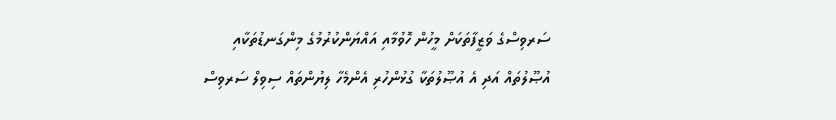ސަރވިސްގެ ވަޒީފާތަކަށް މީހުން ހޮވުމާއި އައްޔަންކުރުމުގެ މިންގަނޑުތަކާއި އުޞޫލުތައް އަދި އެ އުޞޫލުތަކާ ގުޅުންހުރި އެންމެހާ ލިޔުންތައް ސިވިލް ސަރވިސް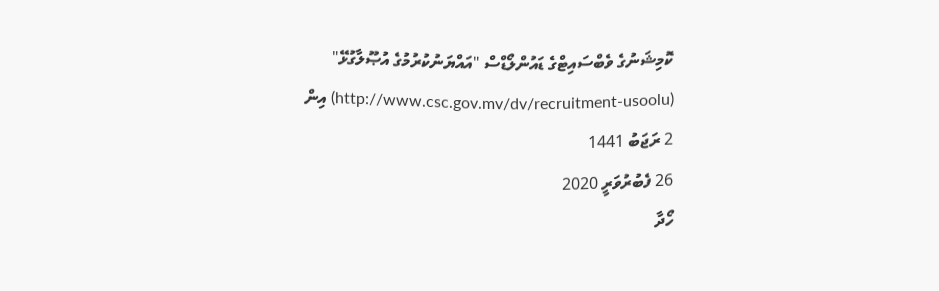ކޮމިޝަނުގެ ވެބްސައިޓްގެ ޑައުންލޯޑްސް "އައްޔަނުކުރުމުގެ އުޞޫލާގުޅޭ" (http://www.csc.gov.mv/dv/recruitment-usoolu) އިން
2 ރަޖަބު 1441
26 ފެބުރުވަރީ 2020
ހޯދާ